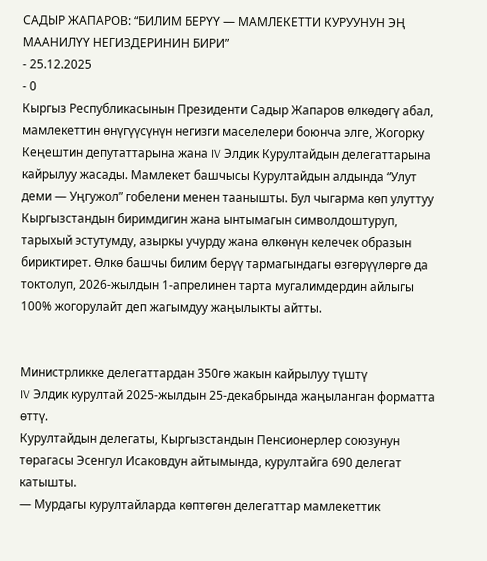САДЫР ЖАПАРОВ: “БИЛИМ БЕРҮҮ — МАМЛЕКЕТТИ КУРУУНУН ЭҢ МААНИЛҮҮ НЕГИЗДЕРИНИН БИРИ”
- 25.12.2025
- 0
Кыргыз Республикасынын Президенти Садыр Жапаров өлкөдөгү абал, мамлекеттин өнүгүүсүнүн негизги маселелери боюнча элге, Жогорку Кеңештин депутаттарына жана IV Элдик Курултайдын делегаттарына кайрылуу жасады. Мамлекет башчысы Курултайдын алдында “Улут деми — Уңгужол” гобелени менен таанышты. Бул чыгарма көп улуттуу Кыргызстандын биримдигин жана ынтымагын символдоштуруп, тарыхый эстутумду, азыркы учурду жана өлкөнүн келечек образын бириктирет. Өлкө башчы билим берүү тармагындагы өзгөрүүлөргө да токтолуп, 2026-жылдын 1-апрелинен тарта мугалимдердин айлыгы 100% жогорулайт деп жагымдуу жаңылыкты айтты.


Министрликке делегаттардан 350гө жакын кайрылуу түштү
IV Элдик курултай 2025-жылдын 25-декабрында жаңыланган форматта өттү.
Курултайдын делегаты, Кыргызстандын Пенсионерлер союзунун төрагасы Эсенгул Исаковдун айтымында, курултайга 690 делегат катышты.
— Мурдагы курултайларда көптөгөн делегаттар мамлекеттик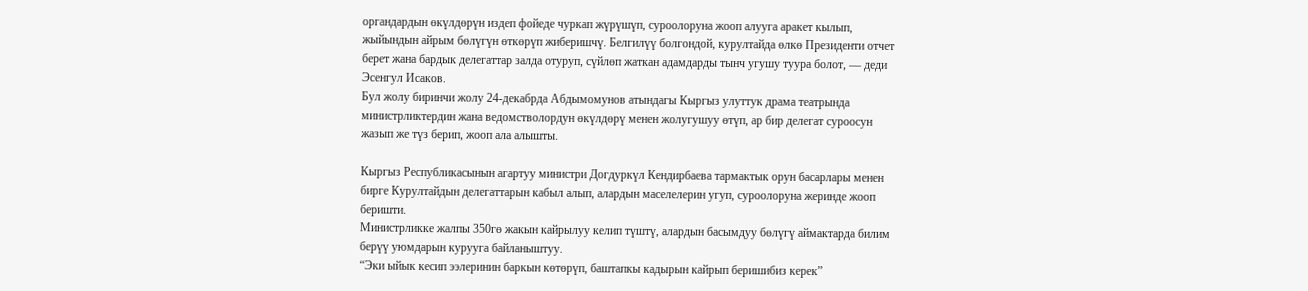органдардын өкүлдөрүн издеп фойеде чуркап жүрүшүп, суроолоруна жооп алууга аракет кылып, жыйындын айрым бөлүгүн өткөрүп жиберишчү. Белгилүү болгондой, курултайда өлкө Президенти отчет берет жана бардык делегаттар залда отуруп, сүйлөп жаткан адамдарды тынч угушу туура болот, — деди Эсенгул Исаков.
Бул жолу биринчи жолу 24-декабрда Абдымомунов атындагы Кыргыз улуттук драма театрында министрликтердин жана ведомстволордун өкүлдөрү менен жолугушуу өтүп, ар бир делегат суроосун жазып же түз берип, жооп ала алышты.

Кыргыз Республикасынын агартуу министри Догдуркүл Кендирбаева тармактык орун басарлары менен бирге Курултайдын делегаттарын кабыл алып, алардын маселелерин угуп, суроолоруна жеринде жооп беришти.
Министрликке жалпы 350гө жакын кайрылуу келип түштү, алардын басымдуу бөлүгү аймактарда билим берүү уюмдарын курууга байланыштуу.
“Эки ыйык кесип ээлеринин баркын көтөрүп, баштапкы кадырын кайрып беришибиз керек”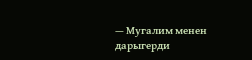— Мугалим менен дарыгерди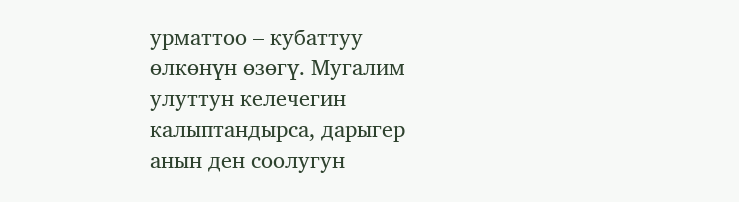урматтоо – кубаттуу өлкөнүн өзөгү. Мугалим улуттун келечегин калыптандырса, дарыгер анын ден соолугун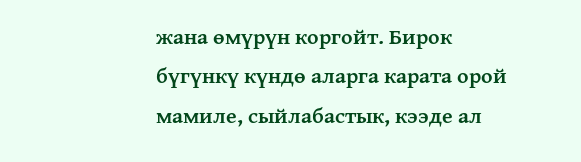жана өмүрүн коргойт. Бирок бүгүнкү күндө аларга карата орой мамиле, сыйлабастык, кээде ал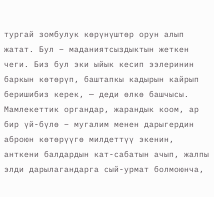тургай зомбулук көрүнүштөр орун алып жатат. Бул – маданиятсыздыктын жеткен чеги. Биз бул эки ыйык кесип ээлеринин баркын көтөрүп, баштапкы кадырын кайрып беришибиз керек, — деди өлкө башчысы.
Мамлекеттик органдар, жарандык коом, ар бир үй-бүлө – мугалим менен дарыгердин аброюн көтөрүүгө милдеттүү экенин, анткени балдардын кат-сабатын ачып, жалпы элди дарылагандарга сый-урмат болмоюнча,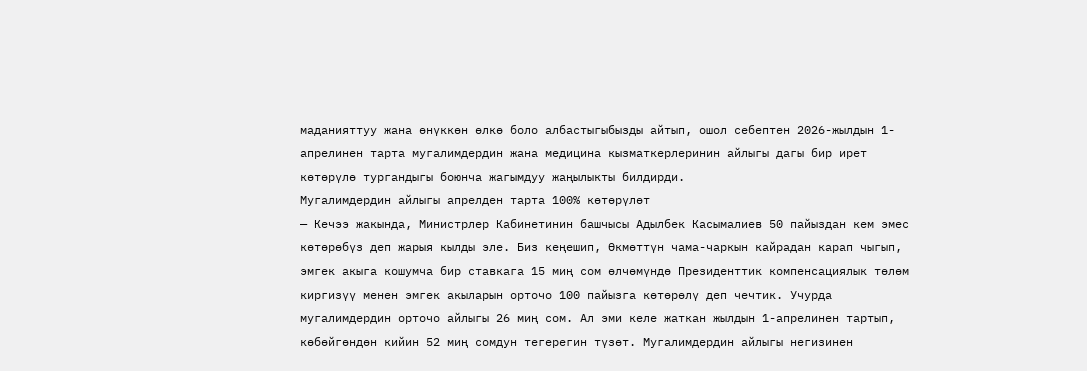маданияттуу жана өнүккөн өлкө боло албастыгыбызды айтып, ошол себептен 2026-жылдын 1-апрелинен тарта мугалимдердин жана медицина кызматкерлеринин айлыгы дагы бир ирет көтөрүлө тургандыгы боюнча жагымдуу жаңылыкты билдирди.
Мугалимдердин айлыгы апрелден тарта 100% көтөрүлөт
— Кечээ жакында, Министрлер Кабинетинин башчысы Адылбек Касымалиев 50 пайыздан кем эмес көтөрөбүз деп жарыя кылды эле. Биз кеңешип, Өкмөттүн чама-чаркын кайрадан карап чыгып, эмгек акыга кошумча бир ставкага 15 миң сом өлчөмүндө Президенттик компенсациялык төлөм киргизүү менен эмгек акыларын орточо 100 пайызга көтөрөлү деп чечтик. Учурда мугалимдердин орточо айлыгы 26 миң сом. Ал эми келе жаткан жылдын 1-апрелинен тартып, көбөйгөндөн кийин 52 миң сомдун тегерегин түзөт. Мугалимдердин айлыгы негизинен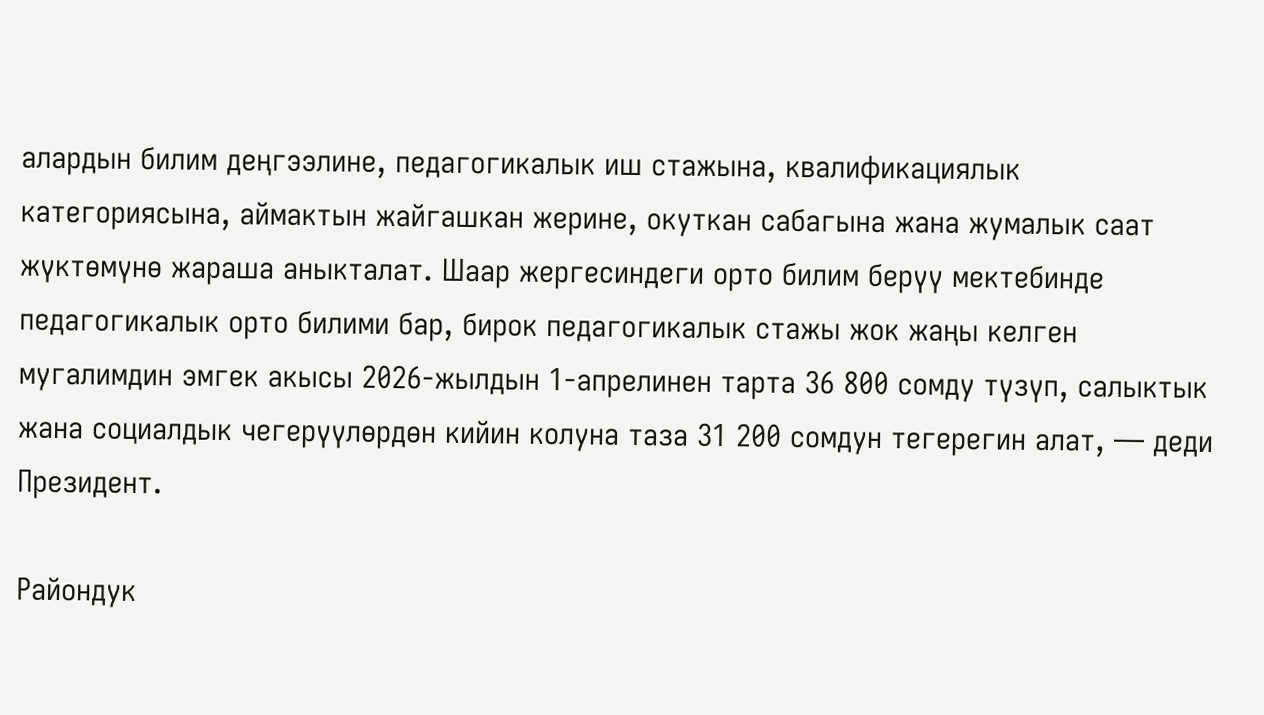алардын билим деңгээлине, педагогикалык иш стажына, квалификациялык категориясына, аймактын жайгашкан жерине, окуткан сабагына жана жумалык саат жүктөмүнө жараша аныкталат. Шаар жергесиндеги орто билим берүү мектебинде педагогикалык орто билими бар, бирок педагогикалык стажы жок жаңы келген мугалимдин эмгек акысы 2026-жылдын 1-апрелинен тарта 36 800 сомду түзүп, салыктык жана социалдык чегерүүлөрдөн кийин колуна таза 31 200 сомдун тегерегин алат, — деди Президент.

Райондук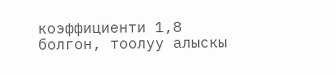коэффициенти 1,8 болгон, тоолуу алыскы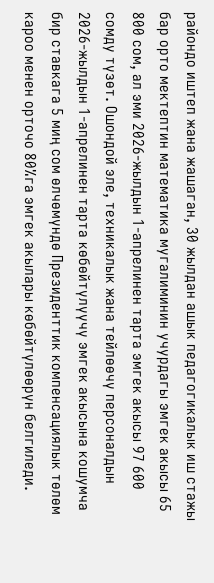райондо иштеп жана жашаган, 30 жылдан ашык педагогикалык иш стажы бар орто мектептин математика мугалиминин учурдагы эмгек акысы 65 800 сом, ал эми 2026-жылдын 1-апрелинен тарта эмгек акысы 97 600 сомду түзөт. Ошондой эле, техникалык жана тейлөөчү персоналдын 2026-жылдын 1-апрелинен тарта көбөйтүлүүчү эмгек акысына кошумча бир ставкага 5 миң сом өлчөмүндө Президенттик компенсациялык төлөм кароо менен орточо 80%га эмгек акылары көбөйтүлөөрүн белгиледи.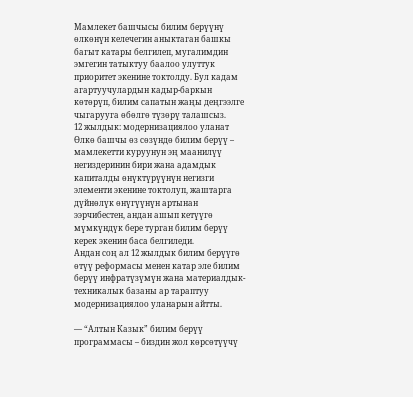Мамлекет башчысы билим берүүнү өлкөнүн келечегин аныктаган башкы багыт катары белгилеп, мугалимдин эмгегин татыктуу баалоо улуттук приоритет экенине токтолду. Бул кадам агартуучулардын кадыр-баркын көтөрүп, билим сапатын жаңы деңгээлге чыгарууга өбөлгө түзөрү талашсыз.
12 жылдык: модернизациялоо уланат
Өлкө башчы өз сөзүндө билим берүү – мамлекетти куруунун эң маанилүү негиздеринин бири жана адамдык капиталды өнүктүрүүнүн негизги элементи экенине токтолуп, жаштарга дүйнөлүк өнүгүүнүн артынан ээрчибестен, андан ашып кетүүгө мүмкүндүк бере турган билим берүү керек экенин баса белгиледи.
Андан соң ал 12 жылдык билим берүүгө өтүү реформасы менен катар эле билим берүү инфратүзүмүн жана материалдык-техникалык базаны ар тараптуу модернизациялоо уланарын айтты.

— “Алтын Казык” билим берүү программасы – биздин жол көрсөтүүчү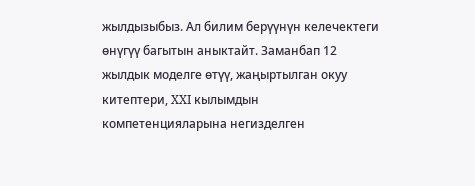жылдызыбыз. Ал билим берүүнүн келечектеги өнүгүү багытын аныктайт. Заманбап 12 жылдык моделге өтүү, жаңыртылган окуу китептери, XXI кылымдын компетенцияларына негизделген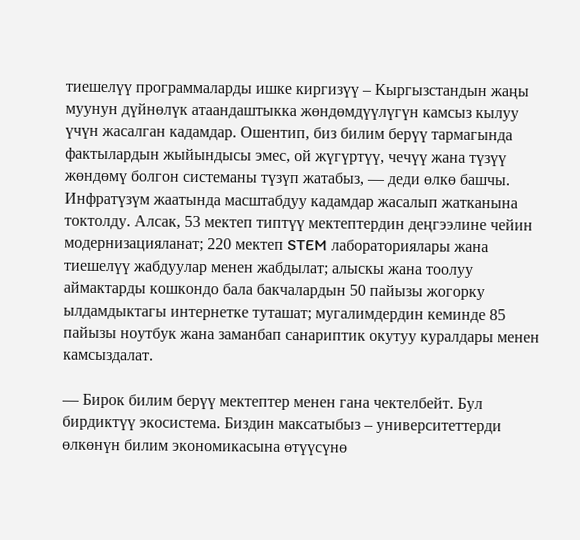тиешелүү программаларды ишке киргизүү – Кыргызстандын жаңы муунун дүйнөлүк атаандаштыкка жөндөмдүүлүгүн камсыз кылуу үчүн жасалган кадамдар. Ошентип, биз билим берүү тармагында фактылардын жыйындысы эмес, ой жүгүртүү, чечүү жана түзүү жөндөмү болгон системаны түзүп жатабыз, — деди өлкө башчы.
Инфратүзүм жаатында масштабдуу кадамдар жасалып жатканына токтолду. Алсак, 53 мектеп типтүү мектептердин деңгээлине чейин модернизацияланат; 220 мектеп STEM лабораториялары жана тиешелүү жабдуулар менен жабдылат; алыскы жана тоолуу аймактарды кошкондо бала бакчалардын 50 пайызы жогорку ылдамдыктагы интернетке туташат; мугалимдердин кеминде 85 пайызы ноутбук жана заманбап санариптик окутуу куралдары менен камсыздалат.

— Бирок билим берүү мектептер менен гана чектелбейт. Бул бирдиктүү экосистема. Биздин максатыбыз – университеттерди өлкөнүн билим экономикасына өтүүсүнө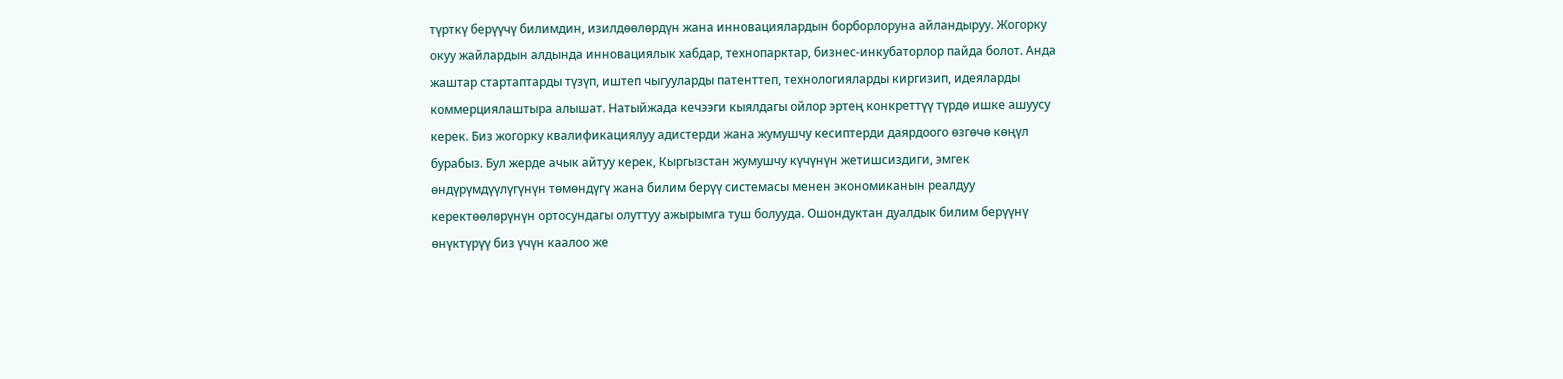түрткү берүүчү билимдин, изилдөөлөрдүн жана инновациялардын борборлоруна айландыруу. Жогорку окуу жайлардын алдында инновациялык хабдар, технопарктар, бизнес-инкубаторлор пайда болот. Анда жаштар стартаптарды түзүп, иштеп чыгууларды патенттеп, технологияларды киргизип, идеяларды коммерциялаштыра алышат. Натыйжада кечээги кыялдагы ойлор эртең конкреттүү түрдө ишке ашуусу керек. Биз жогорку квалификациялуу адистерди жана жумушчу кесиптерди даярдоого өзгөчө көңүл бурабыз. Бул жерде ачык айтуу керек, Кыргызстан жумушчу күчүнүн жетишсиздиги, эмгек өндүрүмдүүлүгүнүн төмөндүгү жана билим берүү системасы менен экономиканын реалдуу керектөөлөрүнүн ортосундагы олуттуу ажырымга туш болууда. Ошондуктан дуалдык билим берүүнү өнүктүрүү биз үчүн каалоо же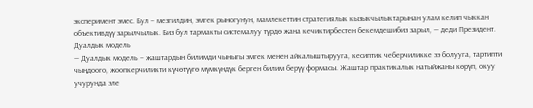эксперимент эмес. Бул – мезгилдин, эмгек рыногунун, мамлекеттин стратегиялык кызыкчылыктарынан улам келип чыккан объективдүү зарылчылык. Биз бул тармакты системалуу түрдө жана кечиктирбестен бекемдешибиз зарыл, — деди Президент.
Дуалдык модель
— Дуалдык модель – жаштардын билимди чыныгы эмгек менен айкалыштырууга, кесиптик чеберчиликке ээ болууга, тартипти чыңдоого, жоопкерчиликти күчөтүүгө мүмкүндүк берген билим берүү формасы. Жаштар практикалык натыйжаны көрүп, окуу учурунда эле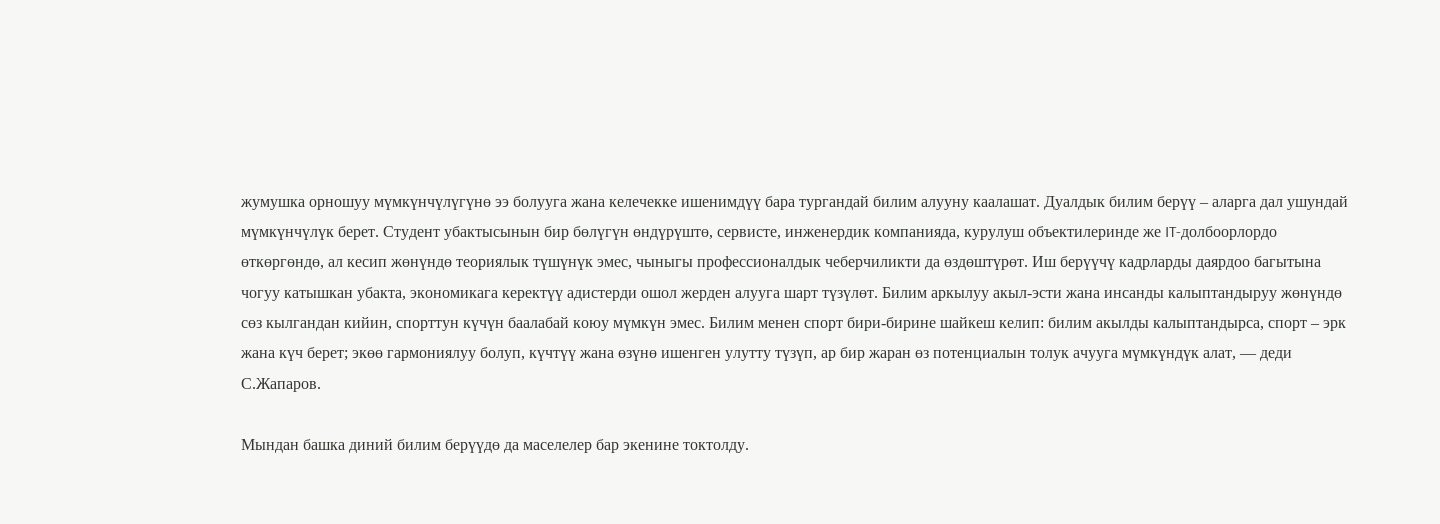жумушка орношуу мүмкүнчүлүгүнө ээ болууга жана келечекке ишенимдүү бара тургандай билим алууну каалашат. Дуалдык билим берүү – аларга дал ушундай мүмкүнчүлүк берет. Студент убактысынын бир бөлүгүн өндүрүштө, сервисте, инженердик компанияда, курулуш объектилеринде же IT-долбоорлордо өткөргөндө, ал кесип жөнүндө теориялык түшүнүк эмес, чыныгы профессионалдык чеберчиликти да өздөштүрөт. Иш берүүчү кадрларды даярдоо багытына чогуу катышкан убакта, экономикага керектүү адистерди ошол жерден алууга шарт түзүлөт. Билим аркылуу акыл-эсти жана инсанды калыптандыруу жөнүндө сөз кылгандан кийин, спорттун күчүн баалабай коюу мүмкүн эмес. Билим менен спорт бири-бирине шайкеш келип: билим акылды калыптандырса, спорт – эрк жана күч берет; экөө гармониялуу болуп, күчтүү жана өзүнө ишенген улутту түзүп, ар бир жаран өз потенциалын толук ачууга мүмкүндүк алат, — деди С.Жапаров.

Мындан башка диний билим берүүдө да маселелер бар экенине токтолду.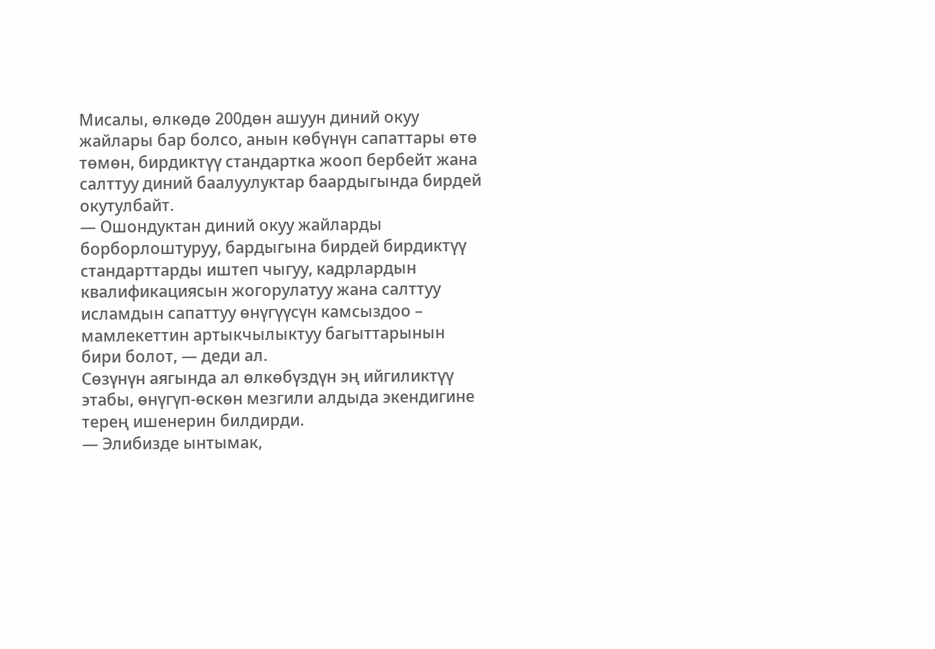Мисалы, өлкөдө 200дөн ашуун диний окуу жайлары бар болсо, анын көбүнүн сапаттары өтө төмөн, бирдиктүү стандартка жооп бербейт жана салттуу диний баалуулуктар баардыгында бирдей окутулбайт.
— Ошондуктан диний окуу жайларды борборлоштуруу, бардыгына бирдей бирдиктүү стандарттарды иштеп чыгуу, кадрлардын квалификациясын жогорулатуу жана салттуу исламдын сапаттуу өнүгүүсүн камсыздоо – мамлекеттин артыкчылыктуу багыттарынын бири болот, — деди ал.
Сөзүнүн аягында ал өлкөбүздүн эң ийгиликтүү этабы, өнүгүп-өскөн мезгили алдыда экендигине терең ишенерин билдирди.
— Элибизде ынтымак,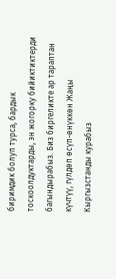биримдик болуп турса, бардык тоскоолдуктарды, эн жогорку бийиктиктерди багындырабыз. Биз биргеликте ар тараптан күчтүү, гүлдөп өсүп-өнүккөн Жаңы Кыргызстанды курабыз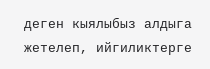деген кыялыбыз алдыга жетелеп, ийгиликтерге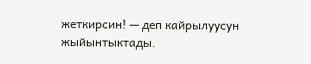жеткирсин! — деп кайрылуусун жыйынтыктады.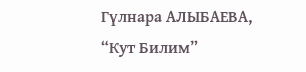Гүлнара АЛЫБАЕВА, “Кут Билим”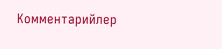Комментарийлер